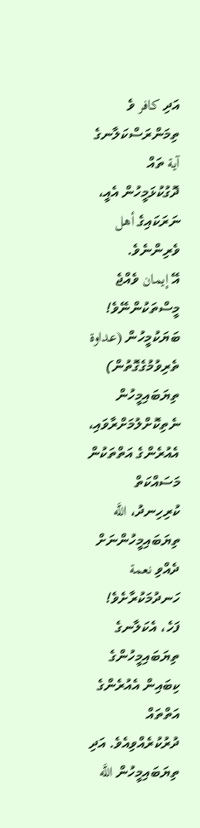އަދި كافر ވެ ތިމަންރަސްކަލާނގެ آية ތައް ދޮގުކުޅަމީހުން އެއީ، ނަރަކައިގެ أهل ވެރިންނެވެ.
އޭ إيمان ވެއްޖެ މީސްތަކުންނޭވެ! ބަޔަކުމީހުން (عداوة ތެރިވުމުގެގޮތުން) ތިޔަބައިމީހުން ނެތިކޮށްލުމަށްރާވައި، އެއުރެންގެ އަތްތަކުން މަސައްކަތް ކުރިހިނދު، اللَّه ތިޔަބައިމީހުންނަށް ދެއްވި نعمة ހަނދުމަކުރާށެވެ! ފަހެ، އެކަލާނގެ ތިޔަބައިމީހުންގެ ކިބައިން އެއުރެންގެ އަތްތައް ދުރުކުރެއްވިއެވެ. އަދި ތިޔަބައިމީހުން اللَّه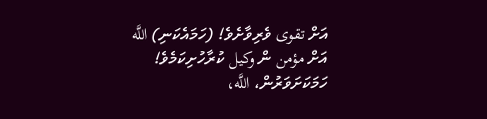އަށް تقوى ވެރިވާށެވެ! (ހަމައެކަނި) اللَّه އަށް مؤمن ން وكيل ކުރާހުށިކަމެވެ!
ހަމަކަށަވަރުން، اللَّه،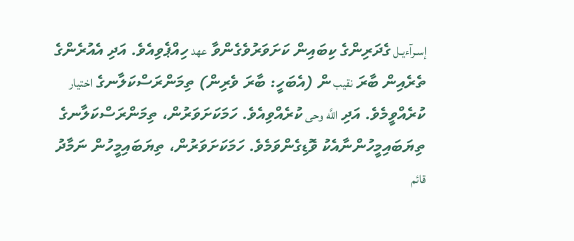إسـرآءيـل ގެދަރިންގެ ކިބައިން ކަށަވަރުވެގެންވާ عهد ހިއްޕެވިއެވެ. އަދި އެއުރެންގެ ތެރެއިން ބާރަ نقيب ން (އެބަހީ: ބާރަ ވެރިން) ތިމަންރަސްކަލާނގެ اختيار ކުރެއްވީމެވެ. އަދި اللَّه وحى ކުރެއްވިއެވެ. ހަމަކަށަވަރުން، ތިމަންރަސްކަލާނގެ ތިޔަބައިމީހުންނާއެކު ވޮޑިގެންވަމެވެ. ހަމަކަށަވަރުން، ތިޔަބައިމީހުން ނަމާދު قائم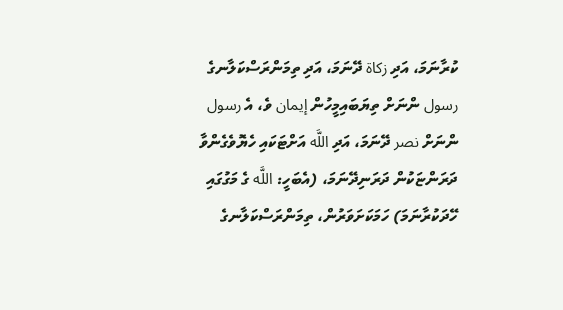ކުރާނަމަ، އަދި زكاة ދޭނަމަ، އަދި ތިމަންރަސްކަލާނގެ رسول ންނަށް ތިޔަބައިމީހުން إيمان ވެ، އެ رسول ންނަށް نصر ދޭނަމަ، އަދި اللَّه އަށްޓަކައި ހެޔޮވެގެންވާ ދަރަންޏަކުން ދަރަނިދޭނަމަ، (އެބަހީ: اللَّه ގެ މަގުގައި ހޭދަކުރާނަމަ) ހަމަކަށަވަރުން، ތިމަންރަސްކަލާނގެ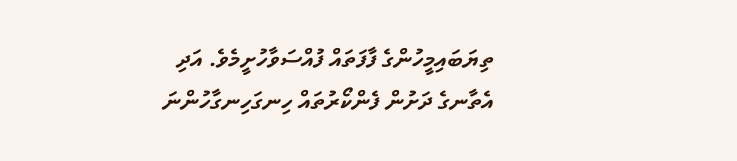ތިޔަބައިމީހުންގެ ފާފަތައް ފުއްސަވާހުށީމެވެ. އަދި އެތާނގެ ދަށުން ފެންކޯރުތައް ހިނގަހިނގާހުންނަ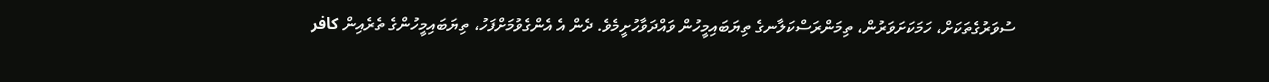ސުވަރުގެތަކަށް، ހަމަކަށަވަރުން، ތިމަންރަސްކަލާނގެ ތިޔަބައިމީހުން ވައްދަވާހުށީމެވެ. ދެން އެ އެންގެވުމަށްފަހު، ތިޔަބައިމީހުންގެ ތެރެއިން كافر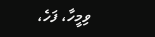ވިމީހާ، ފަހެ،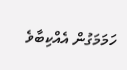ހަމަމަގުން އެއްކިބާވެ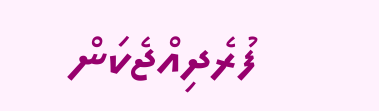ފުރެދިއްޖެކަން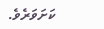ކަށަވަރެވެ.